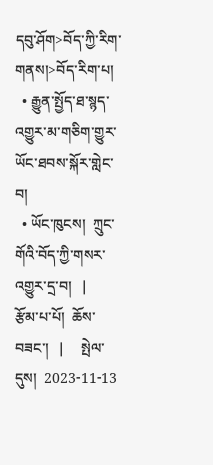དབུ་ཤོག>བོད་ཀྱི་རིག་གནས།>བོད་རིག་པ།
  • རྒྱུན་སྤྱོད་ཐ་སྙད་འགྱུར་མ་གཅིག་གྱུར་ཡོང་ཐབས་སྐོར་གླེང་བ།
  • ཡོང་ཁུངས།  ཀྲུང་གོའི་བོད་ཀྱི་གསར་འགྱུར་དྲ་བ།   |     རྩོམ་པ་པོ།  ཆོས་བཟང་།   |     སྤེལ་དུས།  2023-11-13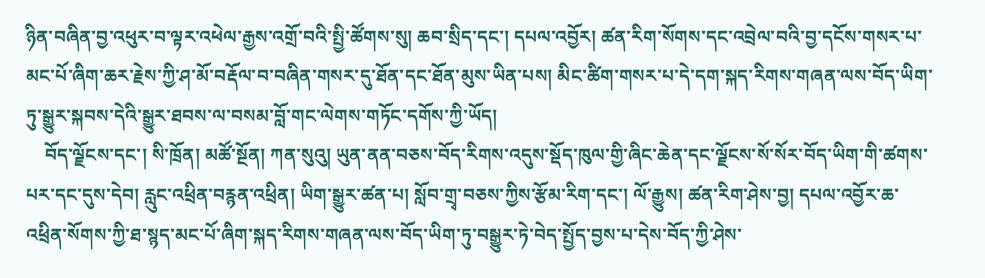ཉིན་བཞིན་བྱ་འཕུར་བ་ལྟར་འཕེལ་རྒྱས་འགྲོ་བའི་སྤྱི་ཚོགས་སུ། ཆབ་སྲིད་དང་། དཔལ་འབྱོར། ཚན་རིག་སོགས་དང་འབྲེལ་བའི་བྱ་དངོས་གསར་པ་མང་པོ་ཞིག་ཆར་རྗེས་ཀྱི་ཤ་མོ་བརྡོལ་བ་བཞིན་གསར་དུ་ཐོན་དང་ཐོན་མུས་ཡིན་པས། མིང་ཚིག་གསར་པ་དེ་དག་སྐད་རིགས་གཞན་ལས་བོད་ཡིག་ཏུ་སྒྱུར་སྐབས་དེའི་སྒྱུར་ཐབས་ལ་བསམ་བློ་གང་ལེགས་གཏོང་དགོས་ཀྱི་ཡོད།
    བོད་ལྗོངས་དང་། སི་ཁྲོན། མཚོ་སྔོན། ཀན་སུའུ། ཡུན་ནན་བཅས་བོད་རིགས་འདུས་སྡོད་ཁུལ་གྱི་ཞིང་ཆེན་དང་ལྗོངས་སོ་སོར་བོད་ཡིག་གི་ཚགས་པར་དང་དུས་དེབ། རླུང་འཕྲིན་བརྙན་འཕྲིན། ཡིག་སྒྱུར་ཚན་པ། སློབ་གྲྭ་བཅས་ཀྱིས་རྩོམ་རིག་དང་། ལོ་རྒྱུས། ཚན་རིག་ཤེས་བྱ། དཔལ་འབྱོར་ཆ་འཕྲིན་སོགས་ཀྱི་ཐ་སྙད་མང་པོ་ཞིག་སྐད་རིགས་གཞན་ལས་བོད་ཡིག་ཏུ་བསྒྱུར་ཏེ་བེད་སྤྱོད་བྱས་པ་དེས་བོད་ཀྱི་ཤེས་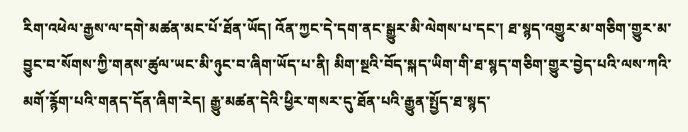རིག་འཕེལ་རྒྱས་ལ་དགེ་མཚན་མང་པོ་ཐོན་ཡོད། འོན་ཀྱང་དེ་དག་ནང་སྒྱུར་མི་ལེགས་པ་དང་། ཐ་སྙད་འགྱུར་མ་གཅིག་གྱུར་མ་བྱུང་བ་སོགས་ཀྱི་གནས་ཚུལ་ཡང་མི་ཉུང་བ་ཞིག་ཡོད་པ་ནི། མིག་སྔའི་བོད་སྐད་ཡིག་གི་ཐ་སྙད་གཅིག་གྱུར་བྱེད་པའི་ལས་ཀའི་མགོ་རྙོག་པའི་གནད་དོན་ཞིག་རེད། རྒྱུ་མཚན་དེའི་ཕྱིར་གསར་དུ་ཐོན་པའི་རྒྱུན་སྤྱོད་ཐ་སྙད་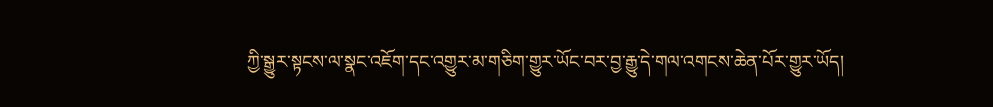ཀྱི་སྒྱུར་སྟངས་ལ་སྣང་འཇོག་དང་འགྱུར་མ་གཅིག་གྱུར་ཡོང་བར་བྱ་རྒྱུ་དེ་གལ་འགངས་ཆེན་པོར་གྱུར་ཡོད།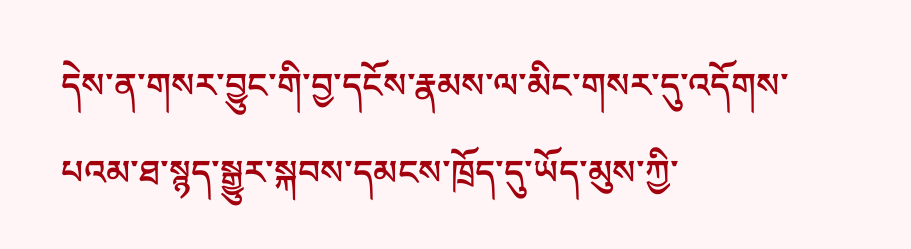དེས་ན་གསར་བྱུང་གི་བྱ་དངོས་རྣམས་ལ་མིང་གསར་དུ་འདོགས་པའམ་ཐ་སྙད་སྒྱུར་སྐབས་དམངས་ཁྲོད་དུ་ཡོད་མུས་ཀྱི་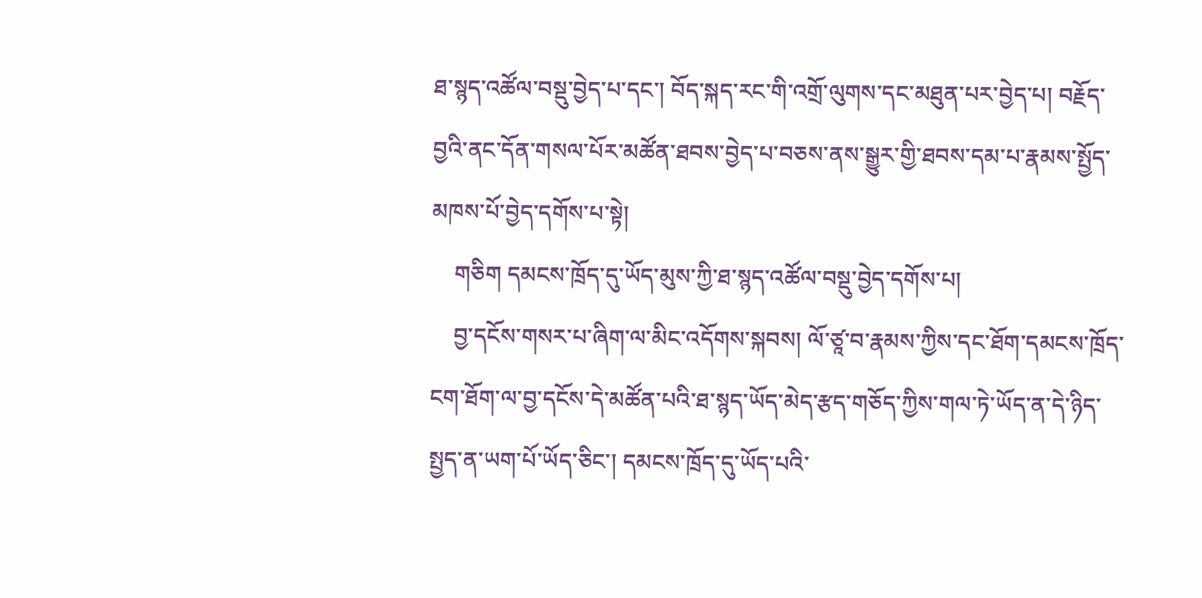ཐ་སྙད་འཚོལ་བསྡུ་བྱེད་པ་དང་། བོད་སྐད་རང་གི་འགྲོ་ལུགས་དང་མཐུན་པར་བྱེད་པ། བརྗོད་བྱའི་ནང་དོན་གསལ་པོར་མཚོན་ཐབས་བྱེད་པ་བཅས་ནས་སྒྱུར་གྱི་ཐབས་དམ་པ་རྣམས་སྤྱོད་མཁས་པོ་བྱེད་དགོས་པ་སྟེ།
    གཅིག དམངས་ཁྲོད་དུ་ཡོད་མུས་ཀྱི་ཐ་སྙད་འཚོལ་བསྡུ་བྱེད་དགོས་པ།
    བྱ་དངོས་གསར་པ་ཞིག་ལ་མིང་འདོགས་སྐབས། ལོ་ཙཱ་བ་རྣམས་ཀྱིས་དང་ཐོག་དམངས་ཁྲོད་ངག་ཐོག་ལ་བྱ་དངོས་དེ་མཚོན་པའི་ཐ་སྙད་ཡོད་མེད་རྩད་གཅོད་ཀྱིས་གལ་ཏེ་ཡོད་ན་དེ་ཉིད་སྤྱད་ན་ཡག་པོ་ཡོད་ཅིང་། དམངས་ཁྲོད་དུ་ཡོད་པའི་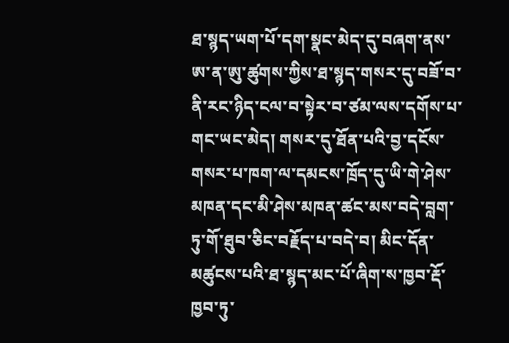ཐ་སྙད་ཡག་པོ་དག་སྣང་མེད་དུ་བཞག་ནས་ཨ་ན་ཨུ་ཚུགས་ཀྱིས་ཐ་སྙད་གསར་དུ་བཟོ་བ་ནི་རང་ཉིད་ངལ་བ་སྟེར་བ་ཙམ་ལས་དགོས་པ་གང་ཡང་མེད། གསར་དུ་ཐོན་པའི་བྱ་དངོས་གསར་པ་ཁག་ལ་དམངས་ཁྲོད་དུ་ཡི་གེ་ཤེས་མཁན་དང་མི་ཤེས་མཁན་ཚང་མས་བདེ་བླག་ཏུ་གོ་ཐུབ་ཅིང་བརྗོད་པ་བདེ་བ། མིང་དོན་མཚུངས་པའི་ཐ་སྙད་མང་པོ་ཞིག་ས་ཁྱབ་རྡོ་ཁྱབ་ཏུ་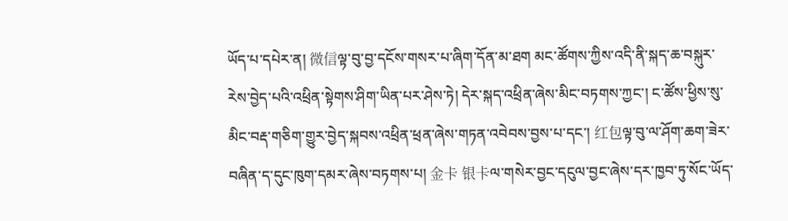ཡོད་པ་དཔེར་ན། 微信ལྟ་བུ་བྱ་དངོས་གསར་པ་ཞིག་དོན་མ་ཐག མང་ཚོགས་ཀྱིས་འདི་ནི་སྐད་ཆ་བསྐུར་རེས་བྱེད་པའི་འཕྲིན་སྟེགས་ཤིག་ཡིན་པར་ཤེས་ཏེ། དེར་སྐད་འཕྲིན་ཞེས་མིང་བཏགས་ཀྱང་། ང་ཚོས་ཕྱིས་སུ་མིང་བརྡ་གཅིག་གྱུར་བྱེད་སྐབས་འཕྲིན་ཕྲན་ཞེས་གཏན་འབེབས་བྱས་པ་དང་། 红包ལྟ་བུ་ལ་ཤོག་ཆག་ཟེར་བཞིན་ད་དུང་ཁུག་དམར་ཞེས་བཏགས་པ། 金卡 银卡ལ་གསེར་བྱང་དངུལ་བྱང་ཞེས་དར་ཁྱབ་ཏུ་སོང་ཡོད་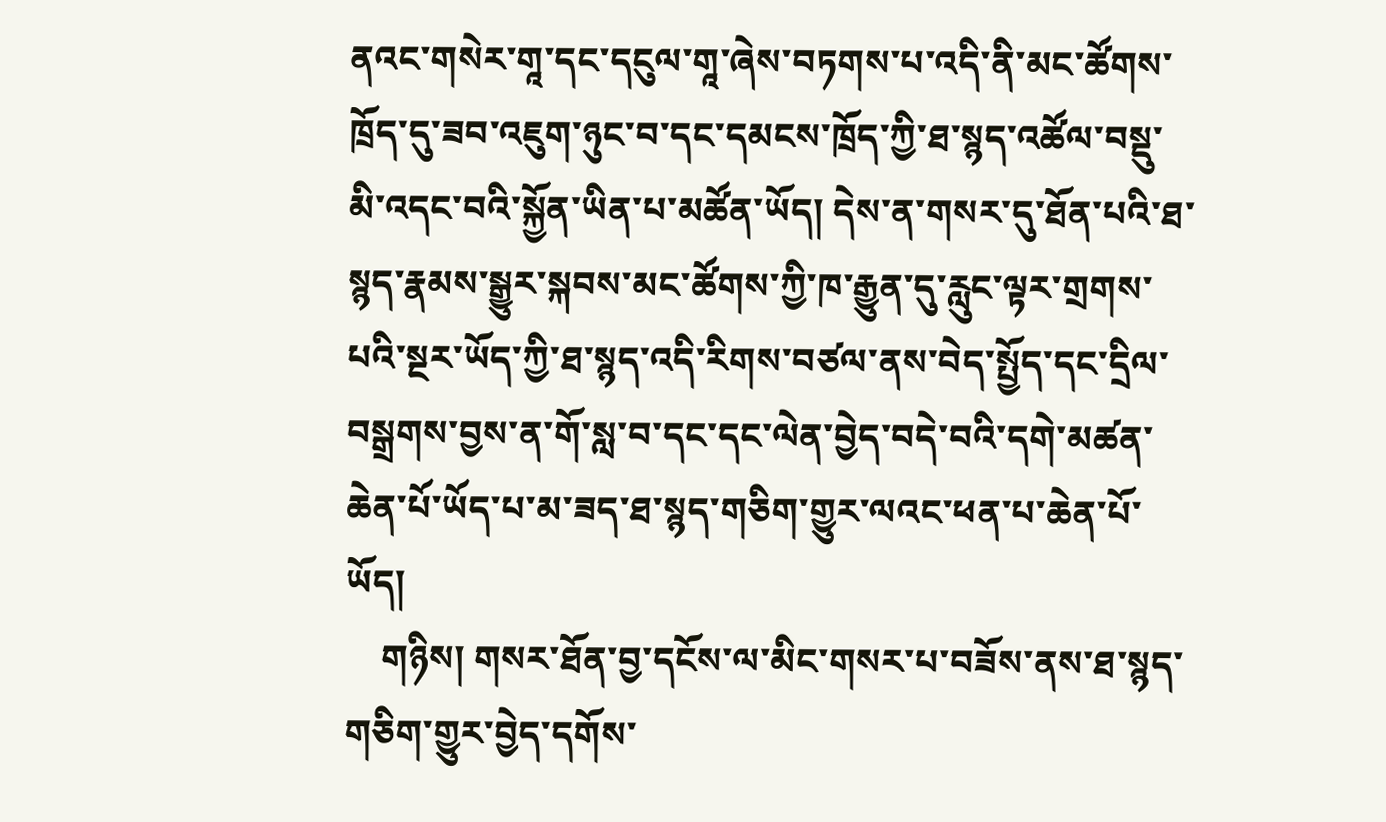ནའང་གསེར་གཱ་དང་དངུལ་གཱ་ཞེས་བཏགས་པ་འདི་ནི་མང་ཚོགས་ཁྲོད་དུ་ཟབ་འཇུག་ཉུང་བ་དང་དམངས་ཁྲོད་ཀྱི་ཐ་སྙད་འཚོལ་བསྡུ་མི་འདང་བའི་སྐྱོན་ཡིན་པ་མཚོན་ཡོད། དེས་ན་གསར་དུ་ཐོན་པའི་ཐ་སྙད་རྣམས་སྒྱུར་སྐབས་མང་ཚོགས་ཀྱི་ཁ་རྒྱུན་དུ་རླུང་ལྟར་གྲགས་པའི་སྔར་ཡོད་ཀྱི་ཐ་སྙད་འདི་རིགས་བཙལ་ནས་བེད་སྤྱོད་དང་དྲིལ་བསྒྲགས་བྱས་ན་གོ་སླ་བ་དང་དང་ལེན་བྱེད་བདེ་བའི་དགེ་མཚན་ཆེན་པོ་ཡོད་པ་མ་ཟད་ཐ་སྙད་གཅིག་གྱུར་ལའང་ཕན་པ་ཆེན་པོ་ཡོད།
    གཉིས། གསར་ཐོན་བྱ་དངོས་ལ་མིང་གསར་པ་བཟོས་ནས་ཐ་སྙད་གཅིག་གྱུར་བྱེད་དགོས་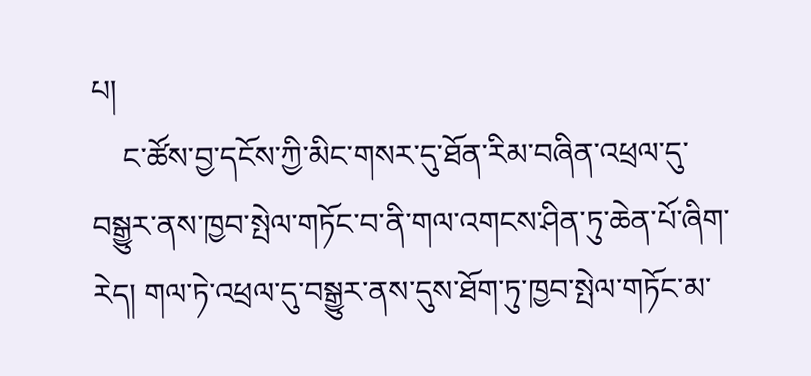པ།
    ང་ཚོས་བྱ་དངོས་ཀྱི་མིང་གསར་དུ་ཐོན་རིམ་བཞིན་འཕྲལ་དུ་བསྒྱུར་ནས་ཁྱབ་སྤེལ་གཏོང་བ་ནི་གལ་འགངས་ཤིན་ཏུ་ཆེན་པོ་ཞིག་རེད། གལ་ཏེ་འཕྲལ་དུ་བསྒྱུར་ནས་དུས་ཐོག་ཏུ་ཁྱབ་སྤེལ་གཏོང་མ་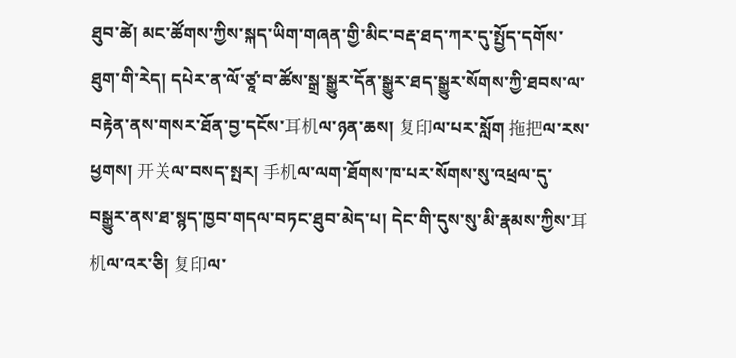ཐུབ་ཚེ། མང་ཚོགས་ཀྱིས་སྐད་ཡིག་གཞན་གྱི་མིང་བརྡ་ཐད་ཀར་དུ་སྤྱོད་དགོས་ཐུག་གི་རེད། དཔེར་ན་ལོ་ཙཱ་བ་ཚོས་སྒྲ་སྒྱུར་དོན་སྒྱུར་ཐད་སྒྱུར་སོགས་ཀྱི་ཐབས་ལ་བརྟེན་ནས་གསར་ཐོན་བྱ་དངོས་耳机ལ་ཉན་ཆས། 复印ལ་པར་སློག 拖把ལ་རས་ཕྱགས། 开关ལ་བསད་སྤར། 手机ལ་ལག་ཐོགས་ཁ་པར་སོགས་སུ་འཕྲལ་དུ་བསྒྱུར་ནས་ཐ་སྙད་ཁྱབ་གདལ་བཏང་ཐུབ་མེད་པ། དེང་གི་དུས་སུ་མི་རྣམས་ཀྱིས་耳机ལ་འར་ཅི། 复印ལ་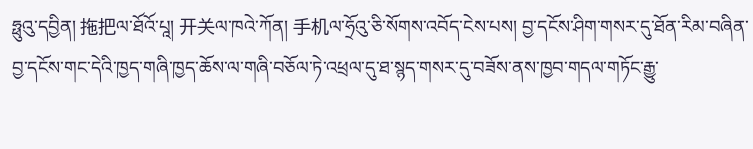ཧྥུའུ་དབྱིན། 拖把ལ་ཐོའོ་པཱ། 开关ལ་ཁའེ་ཀོན། 手机ལ་ཧྲོའུ་ཅི་སོགས་འབོད་ངེས་པས། བྱ་དངོས་ཤིག་གསར་དུ་ཐོན་རིམ་བཞིན་བྱ་དངོས་གང་དེའི་ཁྱད་གཞི་ཁྱད་ཆོས་ལ་གཞི་བཅོལ་ཏེ་འཕྲལ་དུ་ཐ་སྙད་གསར་དུ་བཟོས་ནས་ཁྱབ་གདལ་གཏོང་རྒྱུ་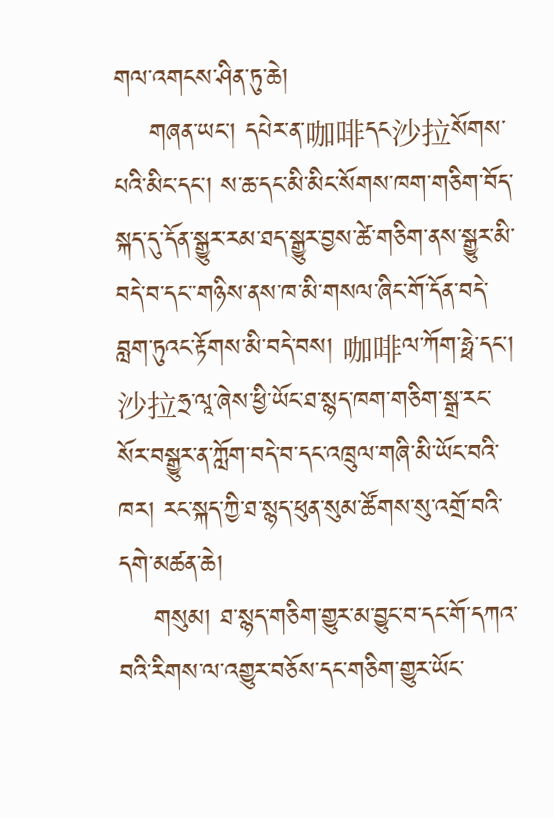གལ་འགངས་ཤིན་ཏུ་ཆེ།
    གཞན་ཡང་། དཔེར་ན་咖啡དང沙拉སོགས་པའི་མིང་དང་། ས་ཆ་དང་མི་མིང་སོགས་ཁག་གཅིག་བོད་སྐད་དུ་དོན་སྒྱུར་རམ་ཐད་སྒྱུར་བྱས་ཚེ་གཅིག་ནས་སྒྱུར་མི་བདེ་བ་དང་་གཉིས་ནས་ཁ་མི་གསལ་ཞིང་གོ་དོན་བདེ་བླག་ཏུའང་རྟོགས་མི་བདེ་བས། 咖啡ལ་ཀོག་ཧྥེ་དང་། 沙拉ཧྲ་ལཱ་ཞེས་ཕྱི་ཡོང་ཐ་སྙད་ཁག་གཅིག་སྒྲ་རང་སོར་བསྒྱུར་ན་ཀློག་བདེ་བ་དང་འཁྲུལ་གཞི་མི་ཡོང་བའི་ཁར། རང་སྐད་ཀྱི་ཐ་སྙད་ཕུན་སུམ་ཚོགས་སུ་འགྲོ་བའི་དགེ་མཚན་ཆེ།
    གསུམ། ཐ་སྙད་གཅིག་གྱུར་མ་བྱུང་བ་དང་གོ་དཀའ་བའི་རིགས་ལ་འགྱུར་བཅོས་དང་གཅིག་གྱུར་ཡོང་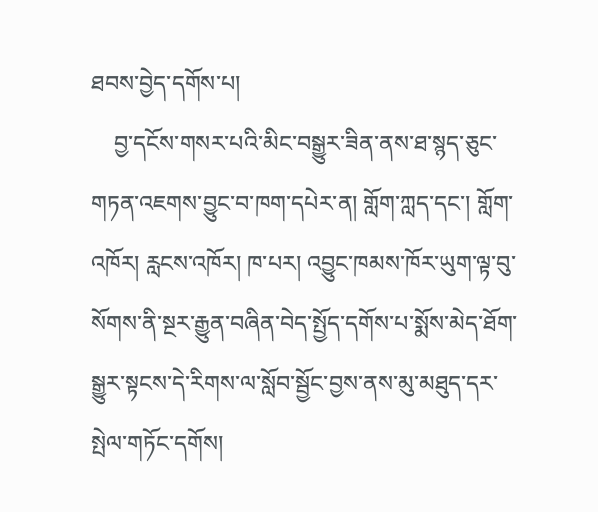ཐབས་བྱེད་དགོས་པ།
    བྱ་དངོས་གསར་པའི་མིང་བསྒྱུར་ཟིན་ནས་ཐ་སྙད་ཅུང་གཏན་འཇགས་བྱུང་བ་ཁག་དཔེར་ན། གློག་ཀླད་དང་། གློག་འཁོར། རླངས་འཁོར། ཁ་པར། འབྱུང་ཁམས་ཁོར་ཡུག་ལྟ་བུ་སོགས་ནི་སྔར་རྒྱུན་བཞིན་བེད་སྤྱོད་དགོས་པ་སྨོས་མེད་ཐོག་སྒྱུར་སྟངས་དེ་རིགས་ལ་སློབ་སྦྱོང་བྱས་ནས་མུ་མཐུད་དར་སྤེལ་གཏོང་དགོས།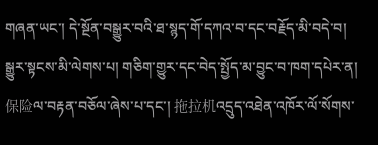གཞན་ཡང་། དེ་སྔོན་བསྒྱུར་བའི་ཐ་སྙད་གོ་དཀའ་བ་དང་བརྗོད་མི་བདེ་བ། སྒྱུར་སྟངས་མི་ལེགས་པ། གཅིག་གྱུར་དང་བེད་སྤྱོད་མ་བྱུང་བ་ཁག་དཔེར་ན། 保险ལ་བརྟན་བཅོལ་ཞེས་པ་དང་། 拖拉机འདྲུད་འཐེན་འཁོར་ལོ་སོགས་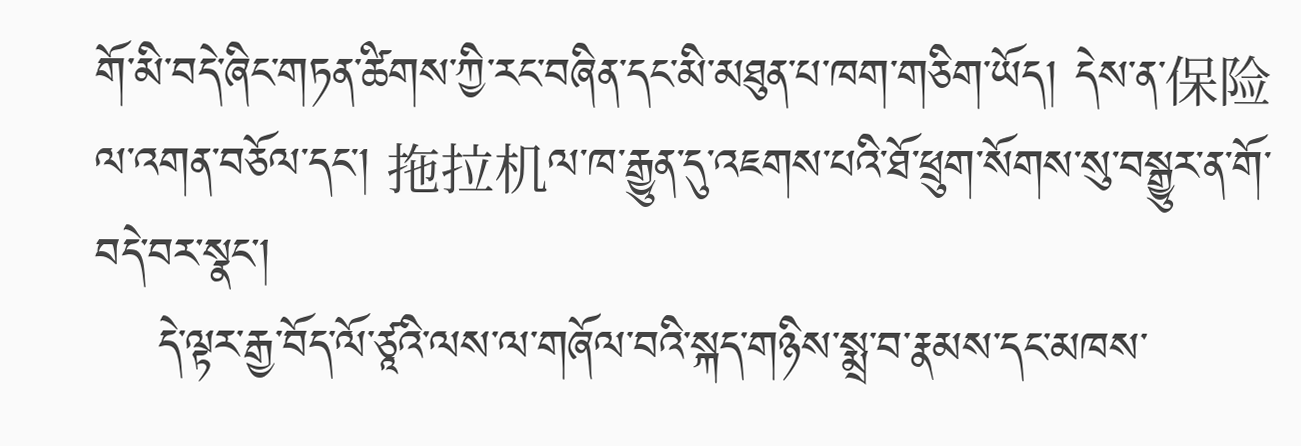གོ་མི་བདེ་ཞིང་གཏན་ཚིགས་ཀྱི་རང་བཞིན་དང་མི་མཐུན་པ་ཁག་གཅིག་ཡོད། དེས་ན་保险ལ་འགན་བཅོལ་དང་། 拖拉机ལ་ཁ་རྒྱུན་དུ་འཇགས་པའི་ཐོ་ཕྲུག་སོགས་སུ་བསྒྱུར་ན་གོ་བདེ་བར་སྣང་།
    དེ་ལྟར་རྒྱ་བོད་ལོ་ཙཱའི་ལས་ལ་གཞོལ་བའི་སྐད་གཉིས་སྨྲ་བ་རྣམས་དང་མཁས་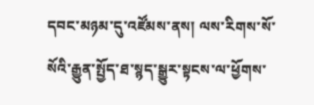དབང་མཉམ་དུ་འཛོམས་ནས། ལས་རིགས་སོ་སོའི་རྒྱུན་སྤྱོད་ཐ་སྙད་སྒྱུར་སྟངས་ལ་ཕྱོགས་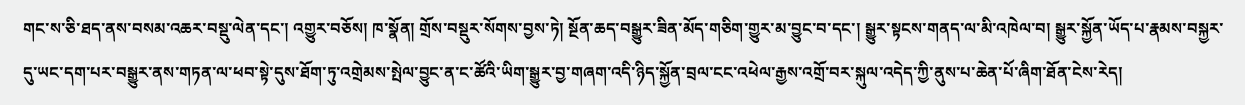གང་ས་ཅི་ཐད་ནས་བསམ་འཆར་བསྡུ་ལེན་དང་། འགྱུར་བཅོས། ཁ་སྣོན། གྲོས་བསྡུར་སོགས་བྱས་ཏེ། སྔོན་ཆད་བསྒྱུར་ཟིན་མོད་གཅིག་གྱུར་མ་བྱུང་བ་དང་། སྒྱུར་སྟངས་གནད་ལ་མི་འཁེལ་བ། སྒྱུར་སྐྱོན་ཡོད་པ་རྣམས་བསྐྱར་དུ་ཡང་དག་པར་བསྒྱུར་ནས་གཏན་ལ་ཕབ་སྟེ་དུས་ཐོག་ཏུ་འགྲེམས་སྤེལ་བྱུང་ན་ང་ཚོའི་ཡིག་སྒྱུར་བྱ་གཞག་འདི་ཉིད་སྐྱོན་བྲལ་ངང་འཕེལ་རྒྱས་འགྲོ་བར་སྐུལ་འདེད་ཀྱི་ནུས་པ་ཆེན་པོ་ཞིག་ཐོན་ངེས་རེད།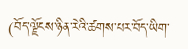(བོད་ལྗོངས་ཉིན་རེའི་ཚགས་པར་བོད་ཡིག་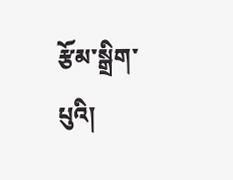རྩོམ་སྒྲིག་པུའི།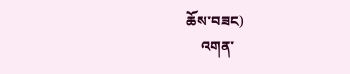ཆོས་བཟང)
    འགན་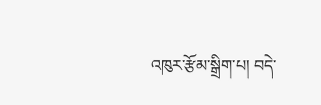འཁུར་རྩོམ་སྒྲིག་པ། བདེ་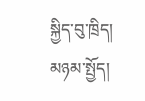སྐྱིད་བུ་ཁྲིད།
མཉམ་སྤྱོད།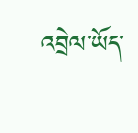འབྲེལ་ཡོད་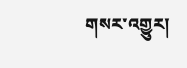གསར་འགྱུར།